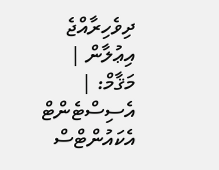ދިވެހިރާއްޖެ
އިޢުލާން |
މަޤާމް: |
އެސިސްޓެންޓް އެކައުންޓްސް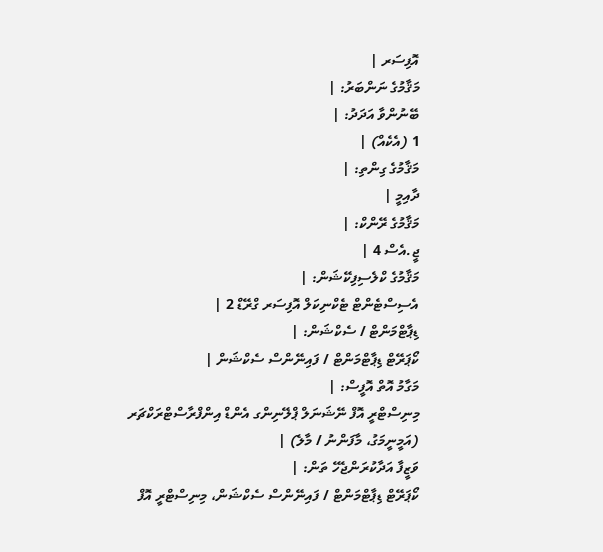އޮފިސަރ |
މަޤާމުގެ ނަންބަރު: |
ބޭނުންވާ އަދަދު: |
1 (އެކެއް) |
މަޤާމުގެ ގިންތި: |
ދާއިމީ |
މަޤާމުގެ ރޭންކް: |
ޖީ.އެސް 4 |
މަޤާމުގެ ކްލެސިފިކޭޝަން: |
އެސިސްޓެންޓް ޓެކްނިކަލް އޮފިސަރ ގްރޭޑް 2 |
ޑިޕާޓްމަންޓް / ސެކްޝަން: |
ކޯޕަރޭޓް ޑިޕާޓްމަންޓް / ފައިނޭންސް ސެކްޝަން |
މަގާމު އޮތް އޮފީސް: |
މިނިސްޓްރީ އޮފް ނޭޝަނަލް ޕްލޭނިންގ އެންޑް އިންފްރާސްޓްރަކްޗަރ (އަމީނީމަގު، މާފަންނު / މާލެ) |
ވަޒީފާ އަދާކުރަންޖެހޭ ތަން: |
ކޯޕަރޭޓް ޑިޕާޓްމަންޓް / ފައިނޭންސް ސެކްޝަން، މިނިސްޓްރީ އޮފް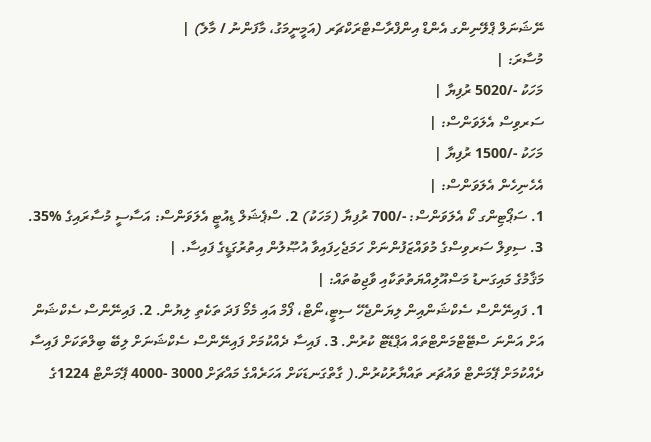ނޭޝަނަލް ޕްލޭނިންގ އެންޑް އިންފްރާސްޓްރަކްޗަރ (އަމީނީމަގު، މާފަންނު / މާލެ) |
މުސާރަ: |
މަހަކު -/5020 ރުފިޔާ |
ސަރވިސް އެލަވަންސް: |
މަހަކު -/1500 ރުފިޔާ |
އެހެނިހެން އެލަވަންސް: |
1. ސަޕޯޓިންގ ކޯ އެލަވަންސް: -/700 ރުފިޔާ (މަހަކު) 2. ސްޕެޝަލް ޑިއުޓީ އެލަވަންސް: އަސާސީ މުސާރައިގެ %35. 3. ސިވިލް ސަރވިސްގެ މުވައްޒަފުންނަށް ހަމަޖެހިފައިވާ އުޞޫލުން އިތުރުގަޑީގެ ފައިސާ. |
މަޤާމުގެ މައިގަނޑު މަސްއޫލިއްޔަތުތަކާއި ވާޖިބުތައް: |
1. ފައިނޭންސް ސެކްޝަންއިން ލިޔަންޖެހޭ ސިޓީ،ނޯޓް، ފޯމް އައި މެމޯ ފަދަ ތަކެތި ލިޔުން. 2. ފައިނޭންސް ސެކްޝަން އަށް އަންނަ ސްޓޭޓްމަންޓްތައް އަޕްޑޭޓް ކުރުން. 3. ފައިސާ ދެއްކުމަށް ފައިނޭންސް ސެކްޝަނަށް ލިބޭ ބިލްތަކަށް ފައިސާ ދެއްކުމަށް ޕޭމަންޓް ވައުޗަރ ތައްޔާރުކުރުން.( ގާތްގަނޑަކަށް އަހަރެއްގެ މައްޗަށް 3000 -4000 ޕޭމަންޓް 1224ގެ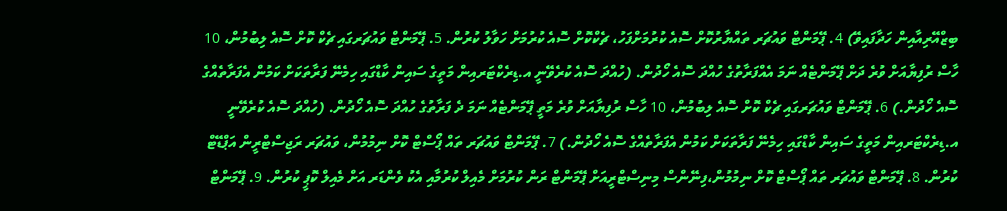ބިޒްއޭރިއާއިން ހަދާފައިވޭ) 4. ޕޭމަންޓް ވައުޗަރ ތައްޔާރުކޮށް ސޮއެ ކުރުމަށްފަހު، ޗެކްކޮށް ސޮއެ ކުރުމަށް ހަވާލު ކުރުން. 5. ޕޭމަންޓް ވައުޗަރގައި ޗެކް ކޮށް ސޮއެ ލިބުމުން، 10 ހާސް ރުފިޔާއަށް ވުރެ ދަށް ޕޭމަންޓެއް ނަމަ އެއްފަރާތުގެ ހުއްދަ ސޮއެ ހޯދުން. (ހުއްދަ ސޮއެ ކުރެވޭނީ އ.ޑިރެކްޓަރއިން މަތީގެ ސައިން ކާޑްގައި ހިމެނޭ ފަރާތަކަށް ކަމުން އެފަރާތެއްގެ ސޮއެ ހޯދުން.) 6. ޕޭމަންޓް ވައުޗަރގައި ޗެކް ކޮށް ސޮއެ ލިބުމުން، 10 ހާސް ރުފިޔާއަށް ވުރެ މަތީ ޕޭމަންޓެއް ނަމަ ދެ ފަރާތުގެ ހުއްދަ ސޮއެ ހޯދުން. (ހުއްދަ ސޮއެ ކުރެވޭނީ އ.ޑިރެކްޓަރއިން މަތީގެ ސައިން ކާޑްގައި ހިމެނޭ ފަރާތަކަށް ކަމުން އެފަރާތެއްގެ ސޮއެ ހޯދުން.) 7. ޕޭމަންޓް ވައުޗަރ ތައް ޕޯސްޓް ކޮށް ނިމުމުން، ވައުޗަރ ރަޖިސްޓްރީން އަޕްޑޭޓް ކުރުން. 8. ޕޭމަންޓް ވައުޗަރ ތައް ޕޯސްޓް ކޮށް ނިމުމުން،ފިނޭންސް މިނިސްޓްރީއަށް ޕޭމަންޓް ރަން ކުރުމަށް މެއިލް ކުރުމާއި އެކު ވެންޑަރ އަށް މެއިލް ކޮޕީ ކުރުން. 9. ޕޭމަންޓް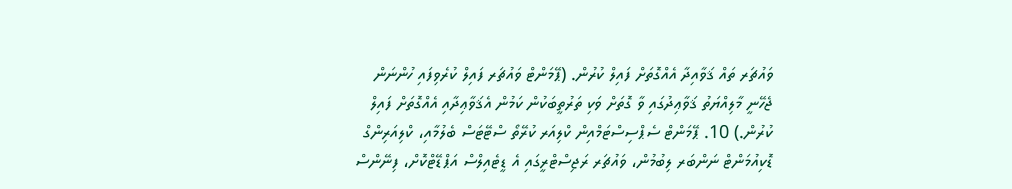ވައުޗަރ ތައް ޤަވާއިދާ އެއްގޮތަށް ފައިލް ކުރުން. (ޕޭމަންޓް ވައުޗަރ ފައިލް ކުރެވިފައި ހުންނަން ޖެހޭނީ މާލިއްޔަތު ޤަވާޢިދުގައި ވާ ގޮތަށް ވަކި ތަރުތީބަކުން ކަމުން އެޤަވާޢިދާއި އެއްގޮތަށް ފައިލް ކުރުން.) 10. ޕޭމަންޓް ސެޕްސިސްޓަމްއިން ކްލިއަރ ކުރޭތޯ ސްޓޭޓަސް ބެލުމާއި، ކްލިއަރިންގް ޑޮކިއުމަންޓް ނަންބަރ ލިބުމުން، ވައުޗަރ ރަޖިސްޓްރީގައި އެ ޑީޓެއިލްސް އަޕްޑޭޓްކޮށް، ފިނޭންސް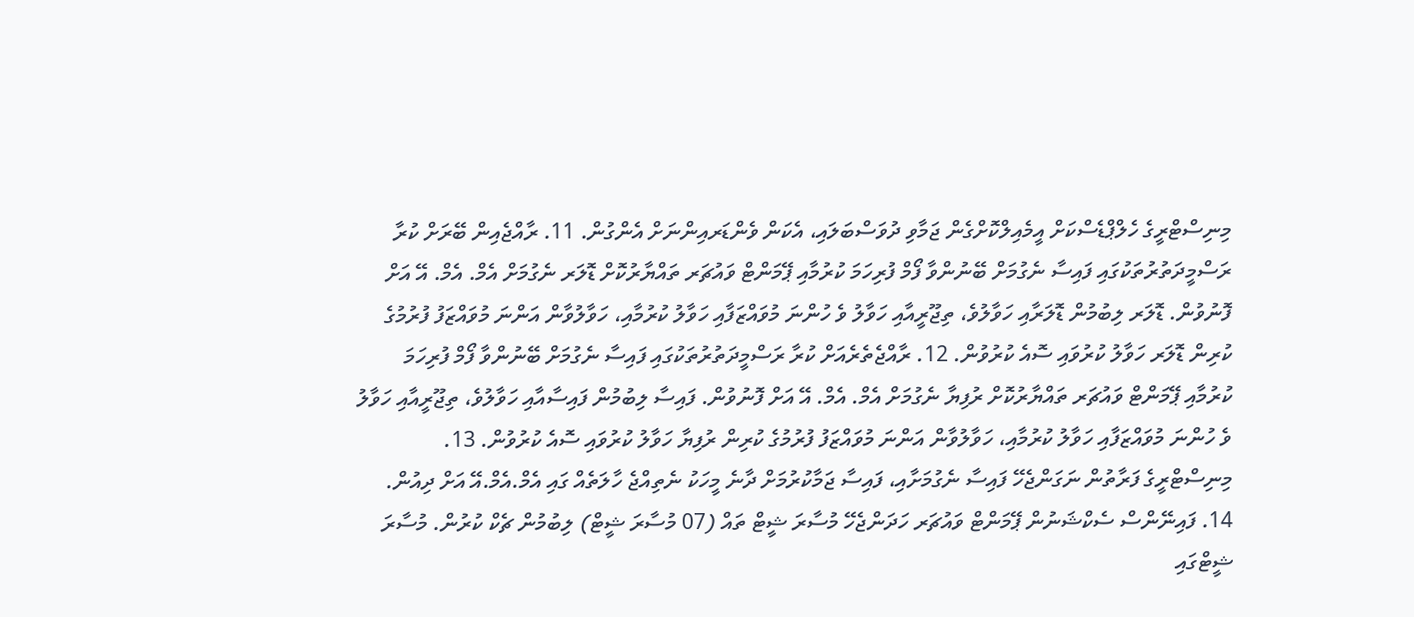މިނިސްޓްރީގެ ހެލްޕްޑެސްކަށް އީމެއިލްކޮށްގެން ޖަމާވި ދުވަސްބަލައި، އެކަން ވެންޑަރއިންނަށް އެންގުން. 11. ރާއްޖެއިން ބޭރަށް ކުރާ ރަސްމީދަތުރުތަކުގައި ފައިސާ ނެގުމަށް ބޭނުންވާ ފޯމް ފުރިހަމަ ކުރުމާއި ޕޭމަންޓް ވައުޗަރ ތައްޔާރުކޮށް ޑޮލަރ ނެގުމަށް އެމް. އެމް. އޭ އަށް ފޮނުވުން. ޑޮލަރ ލިބުމުން ޑޮލަރާއި ހަވާލުވެ، ތިޖޫރީއާއި ހަވާލު ވެ ހުންނަ މުވައްޒަފާއި ހަވާލު ކުރުމާއި، ހަވާލުވާން އަންނަ މުވައްޒަފު ފުރުމުގެ ކުރިން ޑޮލަރ ހަވާލު ކުރުވައި ސޮއެ ކުރުވުން. 12. ރާއްޖެތެރެއަށް ކުރާ ރަސްމީދަތުރުތަކުގައި ފައިސާ ނެގުމަށް ބޭނުންވާ ފޯމް ފުރިހަމަ ކުރުމާއި ޕޭމަންޓް ވައުޗަރ ތައްޔާރުކޮށް ރުފިޔާ ނެގުމަށް އެމް. އެމް. އޭ އަށް ފޮނުވުން. ފައިސާ ލިބުމުން ފައިސާއާއި ހަވާލުވެ، ތިޖޫރީއާއި ހަވާލު ވެ ހުންނަ މުވައްޒަފާއި ހަވާލު ކުރުމާއި، ހަވާލުވާން އަންނަ މުވައްޒަފު ފުރުމުގެ ކުރިން ރުފިޔާ ހަވާލު ކުރުވައި ސޮއެ ކުރުވުން. 13. މިނިސްޓްރީގެ ފަރާތުން ނަގަންޖެހޭ ފައިސާ ނެގުމަށާއި، ފައިސާ ޖަމާކުރުމަށް ދާނެ މީހަކު ނެތިއްޖެ ހާލަތެއް ގައި އެމް.އެމް.އޭ އަށް ދިއުން. 14. ފައިނޭންސް ސެކްޝަނުން ޕޭމަންޓް ވައުޗަރ ހަދަންޖެހޭ މުސާރަ ޝީޓް ތައް (07 މުސާރަ ޝީޓް) ލިބުމުން ޗެކް ކުރުން. މުސާރަ ޝީޓްގައި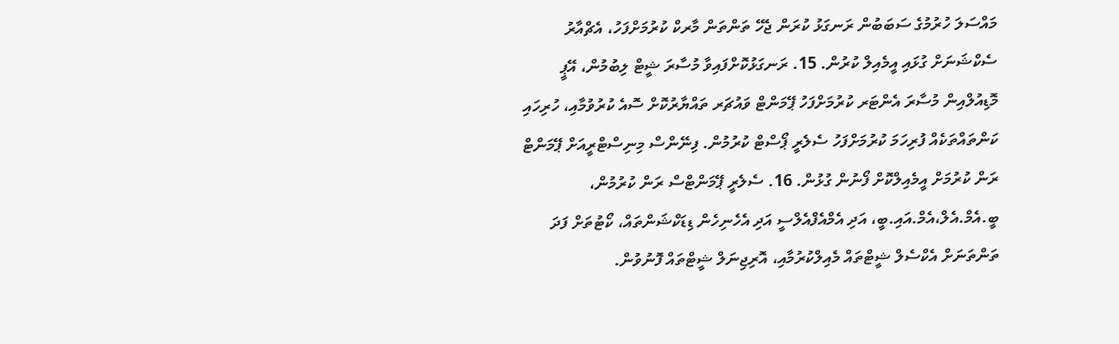މައްސަލަ ހުރުމުގެ ސަބަބުން ރަނގަޅު ކުރަން ޖެހޭ ތަންތަން މާރކް ކުރުމަށްފަހު، އެޗްއާރު ސެކްޝަނަށް ގުޅައި އީމެއިލް ކުރުން. 15. ރަނގަޅުކޮށްފައިވާ މުސާރަ ޝީޓް ލިބުމުން، އޭޕީ މޮޑިއުލްއިން މުސާރަ އެންޓަރ ކުރުމަށްފަހު ޕޭމަންޓް ވައުޗަރ ތައްޔާރުކޮށް ސޮއެ ކުރުވުމާއި، ހުރިހައި ކަންތައްތަކެއް ފުރިހަމަ ކުރުމަށްފަހު ސެލެރީ ޕޯސްޓް ކުރުމުން. ފިނޭންސް މިނިސްޓްރީއަށް ޕޭމަންޓް ރަން ކުރުމަށް އީމެއިލްކޮށް ފޯނުން ގުޅުން. 16. ސެލެރީ ޕޭމަންޓްސް ރަން ކުރުމުން، ބީ.އެމް.އެލް،އެމް.އައި.ބީ، އަދި އެމްއެފްއެލްސީ އަދި އެހެނިހެން ޑިޑަކްޝަންތައް، ކޯޓުތަށް ފަދަ ތަންތަނަށް އެކްސެލް ޝީޓްތައް މެއިލްކުރުމާއި، އޮރިޖިނަލް ޝީޓްތައް ފޮނުވުން.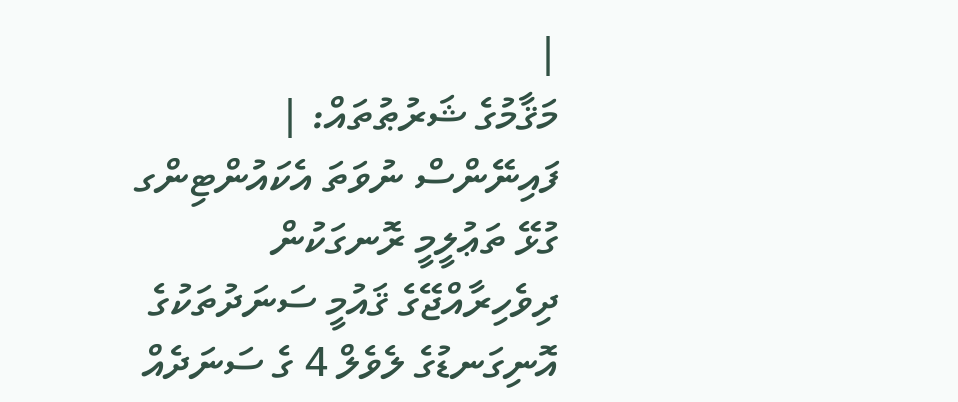|
މަޤާމުގެ ޝަރުޠުތައް: |
ފައިނޭންސް ނުވަތަ އެކައުންޓިންގ ގުޅޭ ތަޢުލީމީ ރޮނގަކުން ދިވެހިރާއްޖޭގެ ޤައުމީ ސަނަދުތަކުގެ އޮނިގަނޑުގެ ލެވެލް 4 ގެ ސަނަދެއް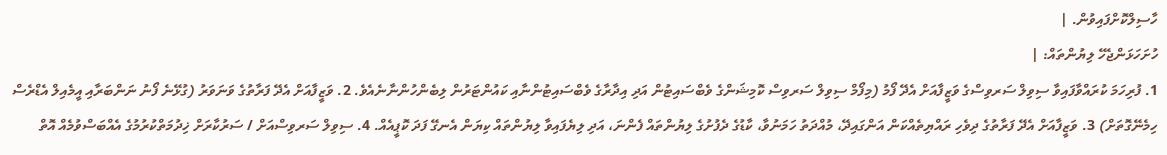ހާސިލްކޮށްފައިވުން. |
ހުށަހަޅަންޖެހޭ ލިޔުންތައް: |
1. ފުރިހަމަ ކުރައްވާފައިވާ ސިވިލް ސަރވިސްގެ ވަޒީފާއަށް އެދޭ ފޯމު (މިފޯމް ސިވިލް ސަރވިސް ކޮމިޝަންގެ ވެބްސައިޓުން އަދި އިދާރާގެ ވެބްސައިޓުންނާއި ކައުންޓަރުން ލިބެންހުންނާނެއެވެ. 2. ވަޒީފާއަށް އެދޭ ފަރާތުގެ ވަނަވަރު (ގުޅޭނެ ފޯނު ނަންބަރާއި އީމެއިލް އެޑްރެސް ހިމެނޭގޮތަށް) 3. ވަޒީފާއަށް އެދޭ ފަރާތުގެ ދިވެހި ރައްޔިތެއްކަން އަންގައިދޭ، މުއްދަތު ހަމަނުވާ، ކާޑުގެ ދެފުށުގެ ލިޔުންތައް ފެންނަ، އަދި ލިޔެފައިވާ ލިޔުންތައް ކިޔަން އެނގޭ ފަދަ ކޮޕީއެއް. 4. ސިވިލް ސަރވިސްއަށް / ސަރުކާރަށް ޚިދުމަތްކުރުމުގެ އެއްބަސްވުމެއް އޮތް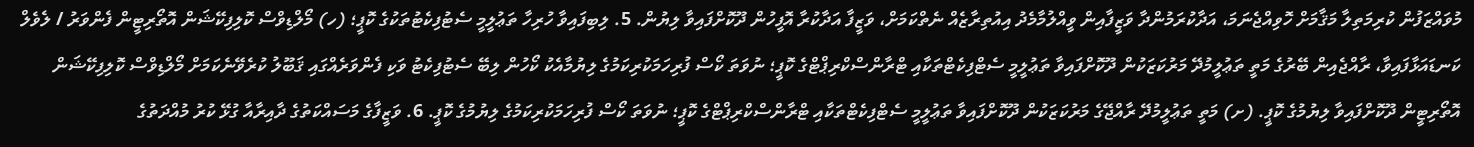މުވައްޒަފުން ކުރިމަތިލާ މަޤާމަށް ހޮވިއްޖެނަމަ، އަދާކުރަމުންދާ ވަޒީފާއިން ވީއްލުމާމެދު އިއުތިރާޒެއް ނެތްކަމަށް، ވަޒީފާ އަދާކުރާ އޮފީހުން ދޫކޮށްފައިވާ ލިޔުން. 5. ލިބިފައިވާ ހުރިހާ ތަޢުލީމީ ސެޓުފިކެޓުތަކުގެ ކޮޕީ؛ (ހ) މޯލްޑިވްސް ކޮލިފިކޭޝަން އޮތޯރިޓީން ފެންވަރު / ލެވެލް ކަނޑައަޅާފައިވާ، ރާއްޖެއިން ބޭރުގެ މަތީ ތަޢުލީމުދޭ މަރުކަޒަކުން ދޫކޮށްފައިވާ ތަޢުލީމީ ސެޓްފިކެޓްތަކާއި ޓްރާންސްކްރިޕްޓްގެ ކޮޕީ؛ ނުވަތަ ކޯސް ފުރިހަމަކުރިކަމުގެ ލިޔުމާއެކު ކޯހުން ލިބޭ ސެޓުފިކެޓު ވަކި ފެންވަރެއްގައި ޤަބޫލު ކުރެވޭނެކަމަށް މޯލްޑިވްސް ކޮލިފިކޭޝަން އޮތޯރިޓީން ދޫކޮށްފައިވާ ލިޔުމުގެ ކޮޕީ. (ށ) މަތީ ތަޢުލީމުދޭ ރާއްޖޭގެ މަރުކަޒަކުން ދޫކޮށްފައިވާ ތަޢުލީމީ ސެޓްފިކެޓްތަކާއި ޓްރާންސްކްރިޕްޓްގެ ކޮޕީ؛ ނުވަތަ ކޯސް ފުރިހަމަކުރިކަމުގެ ލިޔުމުގެ ކޮޕީ. 6. ވަޒީފާގެ މަސައްކަތުގެ ދާއިރާއާ ގުޅޭ ކުރު މުއްދަތުގެ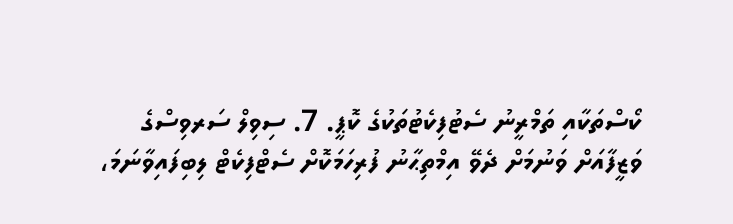ކޯސްތަކާއި ތަމްރީނު ސެޓުފިކެޓުތަކުގެ ކޮޕީ. 7. ސިވިލް ސަރވިސްގެ ވަޒީފާއަށް ވަނުމަށް ދެވޭ އިމްތިޙާނު ފުރިހަމަކޮށް ސެޓްފިކެޓް ލިބިފައިވާނަމަ،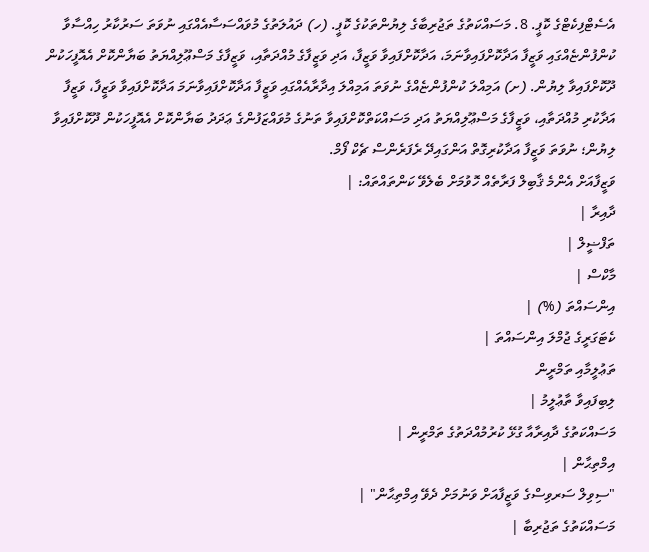އެސެޓްފިކެޓްގެ ކޮޕީ. 8. މަސައްކަތުގެ ތަޖުރިބާގެ ލިޔުންތަކުގެ ކޮޕީ. (ހ) ދައުލަތުގެ މުވައްސަސާއެއްގައި ނުވަތަ ސަރުކާރު ހިއްސާވާ ކުންފުންޏެއްގައި ވަޒީފާ އަދާކޮށްފައިވާނަމަ، އަދާކޮށްފައިވާ ވަޒީފާ، އަދި ވަޒީފާގެ މުއްދަތާއި، ވަޒީފާގެ މަސްޢޫލިއްޔަތު ބަޔާންކޮށް އެއޮފީހަކުން ދޫކޮށްފައިވާ ލިޔުން. (ށ) އަމިއްލަ ކުންފުންޏެއްގެ ނުވަތަ އަމިއްލަ އިދާރާއެއްގައި ވަޒީފާ އަދާކޮށްފައިވާނަމަ އަދާކޮށްފައިވާ ވަޒީފާ، ވަޒީފާ އަދާކުރި މުއްދަތާއި، ވަޒީފާގެ މަސްޢޫލިއްޔަތު އަދި މަސައްކަތްކޮށްފައިވާ ތަނުގެ މުވައްޒަފުންގެ ޢަދަދު ބަޔާންކޮށް އެއޮފީހަކުން ދޫކޮށްފައިވާ ލިޔުން؛ ނުވަތަ ވަޒީފާ އަދާކުރިގޮތް އަންގައިދޭ ރެފަރެންސް ޗެކް ފޯމް.
ވަޒީފާއަށް އެންމެ ޤާބިލް ފަރާތެއް ހޮވުމަށް ބެލެވޭ ކަންތައްތައް: |
ދާއިރާ |
ތަފްޟީލް |
މާކްސް |
އިންސައްތަ (%) |
ކެޓަގަރީގެ ޖުމްލަ އިންސައްތަ |
ތަޢުލީމާއި ތަމްރީން
ލިބިފައިވާ ތާޢުލީމު |
މަސައްކަތުގެ ދާއިރާއާ ގުޅޭ ކުރުމުއްދަތުގެ ތަމްރީން |
އިމްތިޙާން |
"ސިވިލް ސަރވިސްގެ ވަޒީފާއަށް ވަނުމަށް ދެވޭ އިމްތިޙާން" |
މަސައްކަތުގެ ތަޖުރިބާ |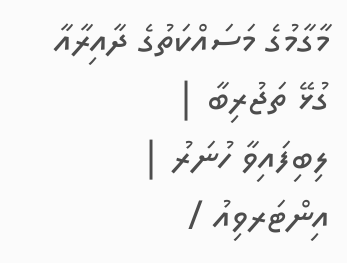މާގާމުގެ މަސައްކަތުގެ ދާއިރާއާ ގުޅޭ ތަޖުރިބާ |
ލިބިފައިވާ ހުނަރު |
އިންޓަރވިއު /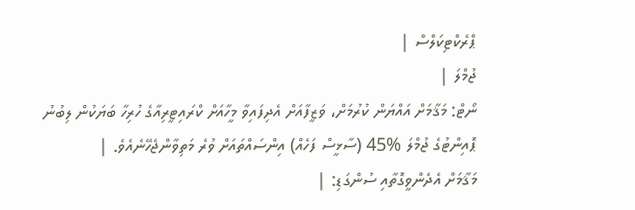ޕްރެކްޓިކަލްސް |
ޖުމްލަ |
ނޯޓް: މަޤާމަށް އައްޔަން ކުރުމަށް، ވަޒީފާއަށް އެދިފައިވާ މީހާއަށް ކްރައިޓީރިއާގެ ހުރިހާ ބަޔަކުން ލިބުނު ޕޮއިންޓުގެ ޖުމްލަ %45 (ސާޅީސް ފަހެއް) އިންސައްތައަށް ވުރެ މަތިވާންޖެހޭނެއެވެ. |
މަޤާމަށް އެދެންވީގޮތާއި ސުންގަޑި: |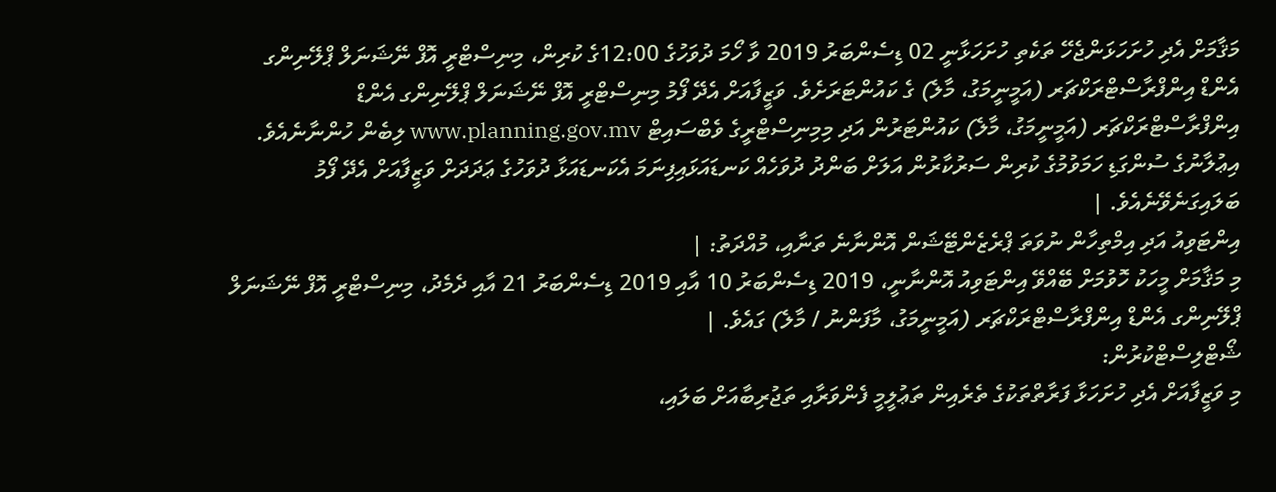މަޤާމަށް އެދި ހުށަހަޅަންޖެހޭ ތަކެތި ހުށަހަޅާނީ 02 ޑިސެންބަރު 2019 ވާ ހޯމަ ދުވަހުގެ 12:00ގެ ކުރިން، މިނިސްޓްރީ އޮފް ނޭޝަނަލް ޕްލޭނިންގ އެންޑް އިންފްރާސްޓްރަކްޗަރ (އަމީނީމަގު، މާލެ) ގެ ކައުންޓަރަށެވެ. ވަޒީފާއަށް އެދޭ ފޯމު މިނިސްޓްރީ އޮފް ނޭޝަނަލް ޕްލޭނިންގ އެންޑް އިންފްރާސްޓްރަކްޗަރ (އަމީނީމަގު، މާލެ) ކައުންޓަރުން އަދި މިމިނިސްޓްރީގެ ވެބްސައިޓް www.planning.gov.mv ލިބެން ހުންނާނެއެވެ. އިޢުލާނުގެ ސުންގަޑި ހަމަވުމުގެ ކުރިން ސަރުކާރުން އަލަށް ބަންދު ދުވަހެއް ކަނޑައަޅައިފިނަމަ އެކަނޑައަޅާ ދުވަހުގެ ޢަދަދަށް ވަޒީފާއަށް އެދޭ ފޯމު ބަލައިގަނެވޭނެއެވެ. |
އިންޓަވިއު އަދި އިމްތިހާން ނުވަތަ ޕްރެޒެންޓޭޝަން އޮންނާނެ ތަނާއި، މުއްދަތު: |
މި މަޤާމަށް މީހަކު ހޮވުމަށް ބޭއްވޭ އިންޓަވިއު އޮންނާނީ، 2019 ޑިސެންބަރު 10 އާއި 2019 ޑިސެންބަރު 21 އާއި ދެމެދު، މިނިސްޓްރީ އޮފް ނޭޝަނަލް ޕްލޭނިންގ އެންޑް އިންފްރާސްޓްރަކްޗަރ (އަމީނީމަގު، މާފަންނު / މާލެ) ގައެވެ. |
ޝޯޓްލިސްޓްކުރުން:
މި ވަޒީފާއަށް އެދި ހުށަހަޅާ ފަރާތްތަކުގެ ތެރެއިން ތަޢުލީމީ ފެންވަރާއި ތަޖުރިބާއަށް ބަލައި،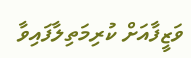ވަޒީފާއަށް ކުރިމަތިލާފައިވާ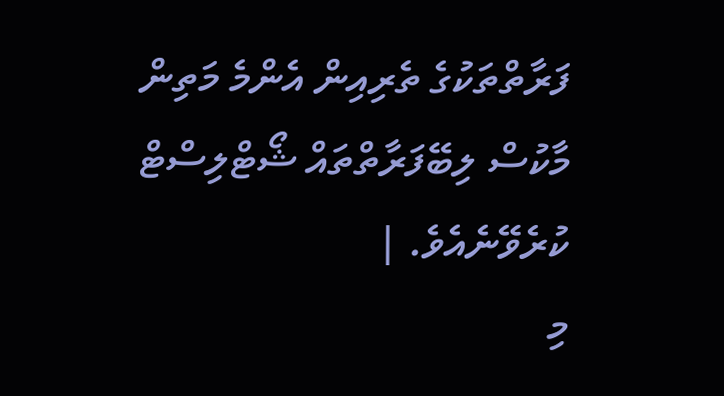ފަރާތްތަކުގެ ތެރިއިން އެންމެ މަތިން މާކުސް ލިބޭފަރާތްތައް ޝޯޓްލިސްޓް ކުރެވޭނެއެވެ. |
މި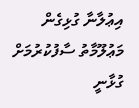އިޢުލާނާ ގުޅިގެން މަޢުލޫމާތު ސާފުކުރުމަށް ގުޅާނީ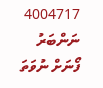4004717 ނަންބަރު ފޯނަށް ނުވަތަ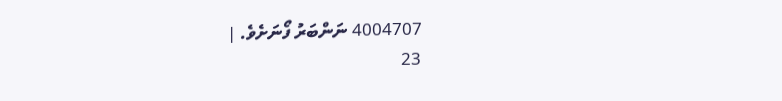4004707 ނަންބަރު ފޯނަށެވެ. |
23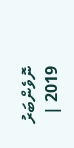ނޮވެންބަރު 2019 |